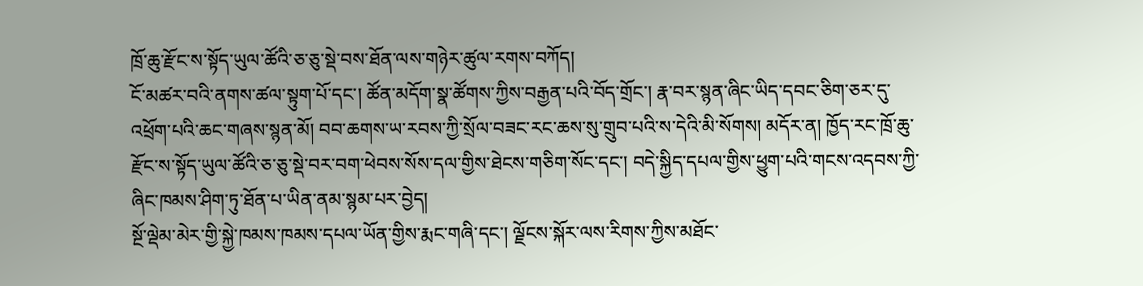ཁྲོ་ཆུ་རྫོང་ས་སྟོད་ཡུལ་ཚོའི་ཅ་ཅུ་སྡེ་བས་ཐོན་ལས་གཉེར་ཚུལ་རགས་བཀོད།
ངོ་མཚར་བའི་ནགས་ཚལ་སྟུག་པོ་དང་། ཚོན་མདོག་སྣ་ཚོགས་ཀྱིས་བརྒྱན་པའི་བོད་གྲོང་། རྣ་བར་སྙན་ཞིང་ཡིད་དབང་ཅིག་ཅར་དུ་འཕྲོག་པའི་ཆང་གཞས་སྙན་མོ། བབ་ཆགས་ཡ་རབས་ཀྱི་སྲོལ་བཟང་རང་ཆས་སུ་གྲུབ་པའི་ས་དེའི་མི་སོགས། མདོར་ན། ཁྱོད་རང་ཁྲོ་ཆུ་རྫོང་ས་སྟོད་ཡུལ་ཚོའི་ཅ་ཅུ་སྡེ་བར་བག་ཕེབས་སོས་དལ་གྱིས་ཐེངས་གཅིག་སོང་དང་། བདེ་སྐྱིད་དཔལ་གྱིས་ཕྱུག་པའི་གངས་འདབས་ཀྱི་ཞིང་ཁམས་ཤིག་ཏུ་ཐོན་པ་ཡིན་ནམ་སྙམ་པར་བྱེད།
སྔོ་ལྡེམ་མེར་གྱི་སྐྱེ་ཁམས་ཁམས་དཔལ་ཡོན་གྱིས་རྨང་གཞི་དང་། ལྗོངས་སྐོར་ལས་རིགས་ཀྱིས་མཐོང་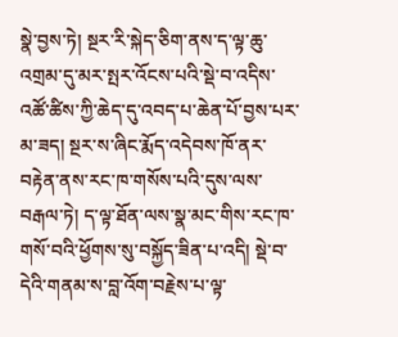སྣེ་བྱས་ཏེ། སྔར་རི་སྐེད་ཅིག་ནས་ད་ལྟ་ཆུ་འགྲམ་དུ་མར་སྤར་འོངས་པའི་སྡེ་བ་འདིས་འཚོ་ཚིས་ཀྱི་ཆེད་དུ་འབད་པ་ཆེན་པོ་བྱས་པར་མ་ཟད། སྔར་ས་ཞིང་རྨོད་འདེབས་ཁོ་ནར་བརྟེན་ནས་རང་ཁ་གསོས་པའི་དུས་ལས་བརྒལ་ཏེ། ད་ལྟ་ཐོན་ལས་སྣ་མང་གིས་རང་ཁ་གསོ་བའི་ཕྱོགས་སུ་བསྐྱོད་ཟིན་པ་འདི། སྡེ་བ་དེའི་གནམ་ས་བླ་འོག་བརྗེས་པ་ལྟ་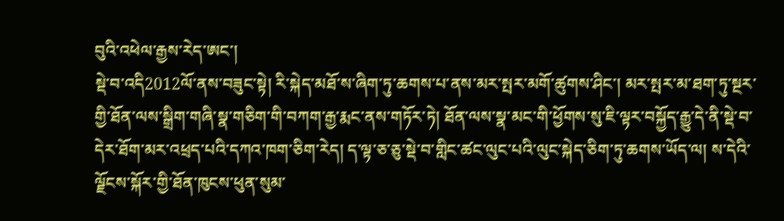བུའི་འཕེལ་རྒྱས་རེད་ཨང་།
སྡེ་བ་འདི2012ལོ་ནས་བཟུང་སྟེ། རི་སྐེད་མཐོ་ས་ཞིག་ཏུ་ཆགས་པ་ནས་མར་སྤར་མགོ་ཚུགས་ཤིང་། མར་སྤར་མ་ཐག་ཏུ་སྔར་གྱི་ཐོན་ལས་སྒྲིག་གཞི་སྣ་གཅིག་གི་བཀག་རྒྱ་རྨང་ནས་གཏོར་ཏེ། ཐོན་ལས་སྣ་མང་གི་ཕྱོགས་སུ་ཇི་ལྟར་བསྐྱོད་རྒྱུ་དེ་ནི་སྡེ་བ་དེར་ཐོག་མར་འཕྲད་པའི་དཀའ་ཁག་ཅིག་རེད། ད་ལྟ་ཅ་ཅུ་སྡེ་བ་གླིང་ཚང་ལུང་པའི་ལུང་སྐེད་ཅིག་ཏུ་ཆགས་ཡོད་ལ། ས་དེའི་ལྗོངས་སྐོར་གྱི་ཐོན་ཁུངས་ཕུན་སུམ་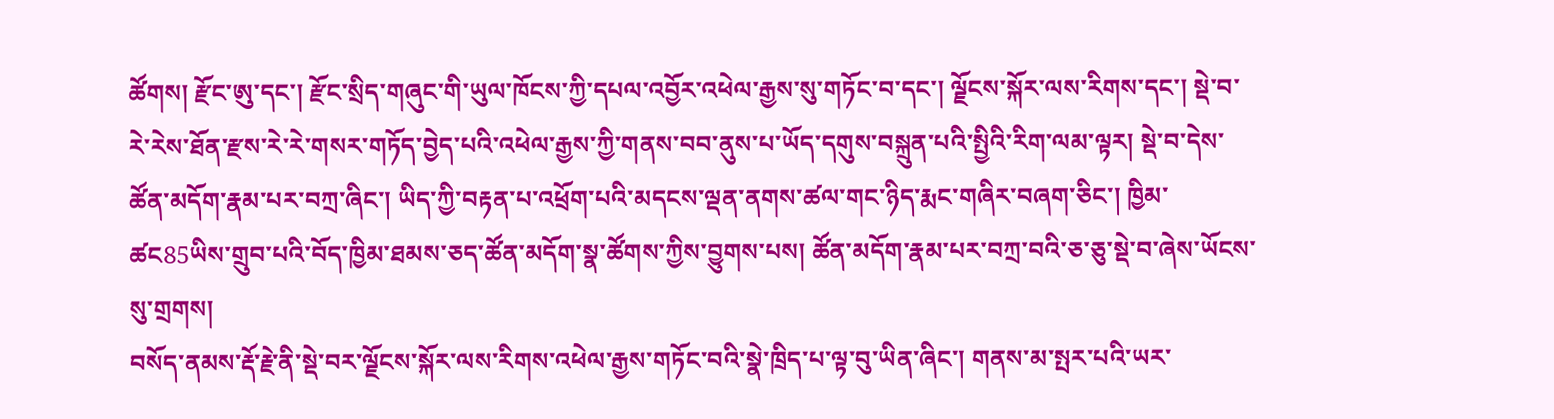ཚོགས། རྫོང་ཨུ་དང་། རྫོང་སྲིད་གཞུང་གི་ཡུལ་ཁོངས་ཀྱི་དཔལ་འབྱོར་འཕེལ་རྒྱས་སུ་གཏོང་བ་དང་། ལྗོངས་སྐོར་ལས་རིགས་དང་། སྡེ་བ་རེ་རེས་ཐོན་རྫས་རེ་རེ་གསར་གཏོད་བྱེད་པའི་འཕེལ་རྒྱས་ཀྱི་གནས་བབ་ནུས་པ་ཡོད་དགུས་བསྐྲུན་པའི་སྤྱིའི་རིག་ལམ་ལྟར། སྡེ་བ་དེས་ཚོན་མདོག་རྣམ་པར་བཀྲ་ཞིང་། ཡིད་ཀྱི་བརྟན་པ་འཕྲོག་པའི་མདངས་ལྡན་ནགས་ཚལ་གང་ཉིད་རྨང་གཞིར་བཞག་ཅིང་། ཁྱིམ་ཚང85ཡིས་གྲུབ་པའི་བོད་ཁྱིམ་ཐམས་ཅད་ཚོན་མདོག་སྣ་ཚོགས་ཀྱིས་བྱུགས་པས། ཚོན་མདོག་རྣམ་པར་བཀྲ་བའི་ཅ་ཅུ་སྡེ་བ་ཞེས་ཡོངས་སུ་གྲགས།
བསོད་ནམས་རྡོ་རྗེ་ནི་སྡེ་བར་ལྗོངས་སྐོར་ལས་རིགས་འཕེལ་རྒྱས་གཏོང་བའི་སྣེ་ཁྲིད་པ་ལྟ་བུ་ཡིན་ཞིང་། གནས་མ་སྤར་པའི་ཡར་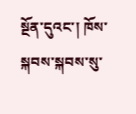སྔོན་དུའང་། ཁོས་སྐབས་སྐབས་སུ་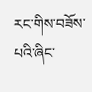རང་གིས་བཟོས་པའི་ཞིང་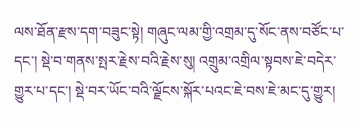ལས་ཐོན་རྫས་དག་བཟུང་སྟེ། གཞུང་ལམ་གྱི་འགྲམ་དུ་སོང་ནས་བཙོང་པ་དང་། སྡེ་བ་གནས་སྤར་རྗེས་བའི་རྗེས་སུ། འགྲུམ་འགྲིལ་སྟབས་ཇེ་བདེར་གྱུར་པ་དང་། སྡེ་བར་ཡོང་བའི་ལྗོངས་སྐོར་པའང་ཇེ་བས་ཇེ་མང་དུ་གྱུར།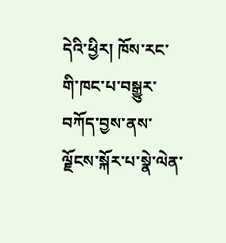དེའི་ཕྱིར། ཁོས་རང་གི་ཁང་པ་བསྒྱུར་བཀོད་བྱས་ནས་ལྗོངས་སྐོར་པ་སྣེ་ལེན་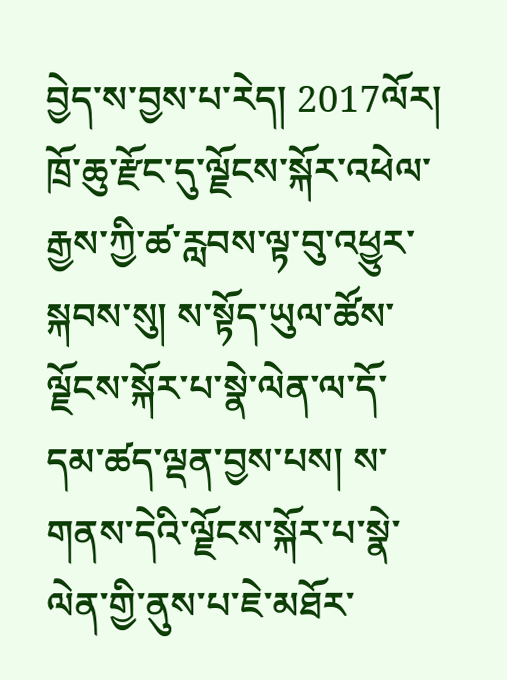བྱེད་ས་བྱས་པ་རེད། 2017ལོར། ཁྲོ་ཆུ་རྫོང་དུ་ལྗོངས་སྐོར་འཕེལ་རྒྱས་ཀྱི་ཚ་རླབས་ལྟ་བུ་འཕྱུར་སྐབས་སུ། ས་སྟོད་ཡུལ་ཚོས་ལྗོངས་སྐོར་པ་སྣེ་ལེན་ལ་དོ་དམ་ཚད་ལྡན་བྱས་པས། ས་གནས་དེའི་ལྗོངས་སྐོར་པ་སྣེ་ལེན་གྱི་ནུས་པ་ཇེ་མཐོར་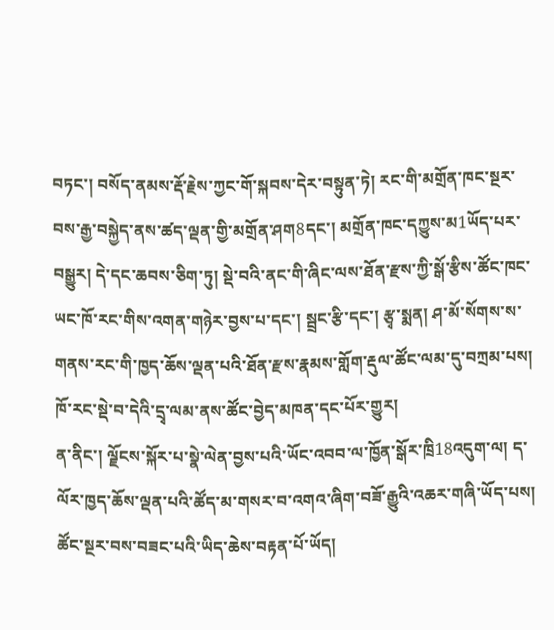བཏང་། བསོད་ནམས་རྡོ་རྗེས་ཀྱང་གོ་སྐབས་དེར་བསྟུན་ཏེ། རང་གི་མགྲོན་ཁང་སྔར་བས་རྒྱ་བསྐྱེད་ནས་ཚད་ལྡན་གྱི་མགྲོན་ཤག8དང་། མགྲོན་ཁང་དཀྱུས་མ1ཡོད་པར་བསྒྱུར། དེ་དང་ཆབས་ཅིག་ཏུ། སྡེ་བའི་ནང་གི་ཞིང་ལས་ཐོན་རྫས་ཀྱི་སྒོ་རྩིས་ཚོང་ཁང་ཡང་ཁོ་རང་གིས་འགན་གཉེར་བྱས་པ་དང་། སྦྲང་རྩི་དང་། རྩྭ་སྨན། ཤ་མོ་སོགས་ས་གནས་རང་གི་ཁྱད་ཆོས་ལྡན་པའི་ཐོན་རྫས་རྣམས་གློག་རྡུལ་ཚོང་ལམ་དུ་བཀྲམ་པས། ཁོ་རང་སྡེ་བ་དེའི་དྲྭ་ལམ་ནས་ཚོང་བྱེད་མཁན་དང་པོར་གྱུར།
ན་ནིང་། ལྗོངས་སྐོར་པ་སྣེ་ལེན་བྱས་པའི་ཡོང་འབབ་ལ་ཁྱོན་སྒོར་ཁྲི18འདུག་ལ། ད་ལོར་ཁྱད་ཆོས་ལྡན་པའི་ཚོད་མ་གསར་བ་འགའ་ཞིག་བཟོ་རྒྱུའི་འཆར་གཞི་ཡོད་པས། ཚོང་སྔར་བས་བཟང་པའི་ཡིད་ཆེས་བརྟན་པོ་ཡོད།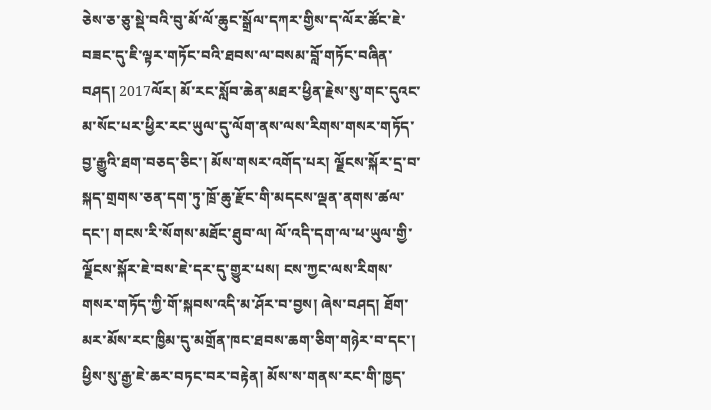ཅེས་ཅ་ཅུ་སྡེ་བའི་བུ་མོ་ལོ་ཆུང་སྒྲོལ་དཀར་གྱིས་ད་ལོར་ཚོང་ཇེ་བཟང་དུ་ཇི་ལྟར་གཏོང་བའི་ཐབས་ལ་བསམ་བློ་གཏོང་བཞིན་བཤད། 2017ལོར། མོ་རང་སློབ་ཆེན་མཐར་ཕྱིན་རྗེས་སུ་གང་དུའང་མ་སོང་པར་ཕྱིར་རང་ཡུལ་དུ་ལོག་ནས་ལས་རིགས་གསར་གཏོད་བྱ་རྒྱུའི་ཐག་བཅད་ཅིང་། མོས་གསར་འགོད་པར། ལྗོངས་སྐོར་དྲ་བ་སྐད་གྲགས་ཅན་དག་ཏུ་ཁྲོ་ཆུ་རྫོང་གི་མདངས་ལྡན་ནགས་ཚལ་དང་། གངས་རི་སོགས་མཐོང་ཐུབ་ལ། ལོ་འདི་དག་ལ་ཕ་ཡུལ་གྱི་ལྗོངས་སྐོར་ཇེ་བས་ཇེ་དར་དུ་གྱུར་པས། ངས་ཀྱང་ལས་རིགས་གསར་གཏོད་ཀྱི་གོ་སྐབས་འདི་མ་ཤོར་བ་བྱས། ཞེས་བཤད། ཐོག་མར་མོས་རང་ཁྱིམ་དུ་མགྲོན་ཁང་ཐབས་ཆག་ཅིག་གཉེར་བ་དང་། ཕྱིས་སུ་རྒྱ་ཇེ་ཆར་བཏང་བར་བརྟེན། མོས་ས་གནས་རང་གི་ཁྱད་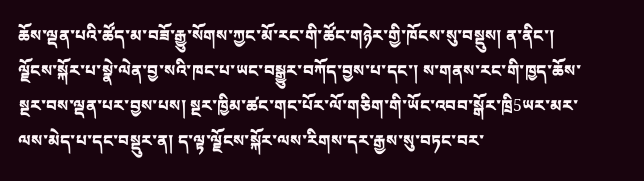ཆོས་ལྡན་པའི་ཚོད་མ་བཟོ་རྒྱུ་སོགས་ཀྱང་མོ་རང་གི་ཚོང་གཉེར་གྱི་ཁོངས་སུ་བསྡུས། ན་ནིང་། ལྗོངས་སྐོར་པ་སྣེ་ལེན་བྱ་སའི་ཁང་པ་ཡང་བསྒྱུར་བཀོད་བྱས་པ་དང་། ས་གནས་རང་གི་ཁྱད་ཆོས་སྔར་བས་ལྡན་པར་བྱས་པས། སྔར་ཁྱིམ་ཚང་གང་པོར་ལོ་གཅིག་གི་ཡོང་འབབ་སྒོར་ཁྲི5ཡར་མར་ལས་མེད་པ་དང་བསྡུར་ན། ད་ལྟ་ལྗོངས་སྐོར་ལས་རིགས་དར་རྒྱས་སུ་བཏང་བར་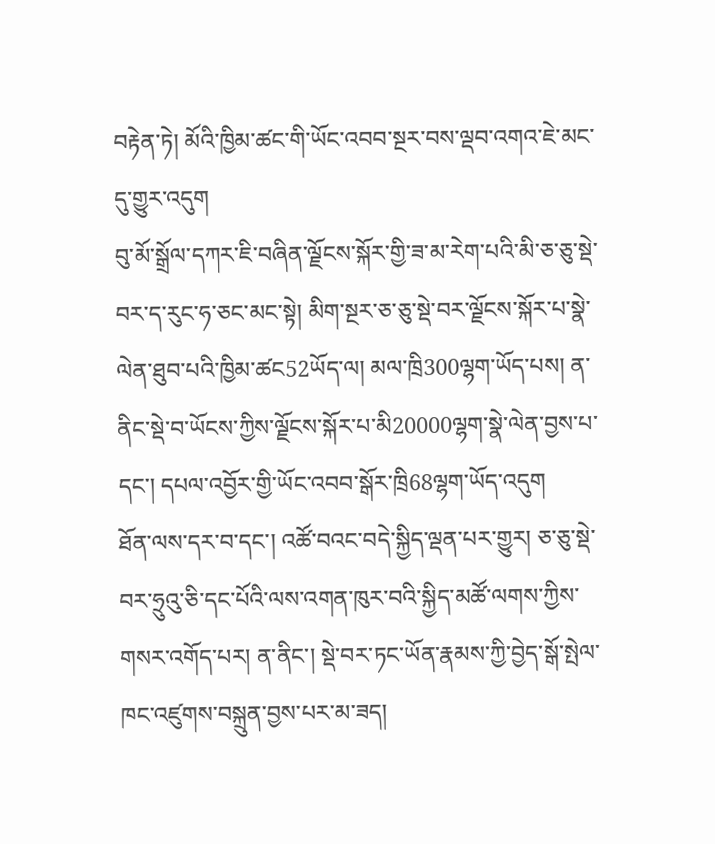བརྟེན་ཏེ། མོའི་ཁྱིམ་ཚང་གི་ཡོང་འབབ་སྔར་བས་ལྡབ་འགའ་ཇེ་མང་དུ་གྱུར་འདུག
བུ་མོ་སྒྲོལ་དཀར་ཇི་བཞིན་ལྗོངས་སྐོར་གྱི་ཟ་མ་རེག་པའི་མི་ཅ་ཅུ་སྡེ་བར་ད་རུང་ཧ་ཅང་མང་སྟེ། མིག་སྔར་ཅ་ཅུ་སྡེ་བར་ལྗོངས་སྐོར་པ་སྣེ་ལེན་ཐུབ་པའི་ཁྱིམ་ཚང52ཡོད་ལ། མལ་ཁྲི300ལྷག་ཡོད་པས། ན་ནིང་སྡེ་བ་ཡོངས་ཀྱིས་ལྗོངས་སྐོར་པ་མི20000ལྷག་སྣེ་ལེན་བྱས་པ་དང་། དཔལ་འབྱོར་གྱི་ཡོང་འབབ་སྒོར་ཁྲི68ལྷག་ཡོད་འདུག
ཐོན་ལས་དར་བ་དང་། འཚོ་བའང་བདེ་སྐྱིད་ལྡན་པར་གྱུར། ཅ་ཅུ་སྡེ་བར་ཧྲུའུ་ཅི་དང་པོའི་ལས་འགན་ཁུར་བའི་སྐྱིད་མཚོ་ལགས་ཀྱིས་གསར་འགོད་པར། ན་ནིང་། སྡེ་བར་ཏང་ཡོན་རྣམས་ཀྱི་བྱེད་སྒོ་སྤེལ་ཁང་འཛུགས་བསྐྲུན་བྱས་པར་མ་ཟད།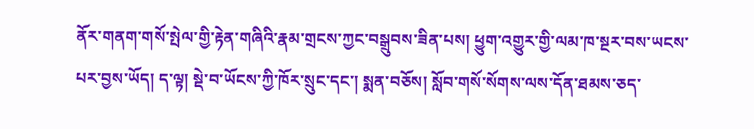ནོར་གནག་གསོ་སྤེལ་གྱི་རྟེན་གཞིའི་རྣམ་གྲངས་ཀྱང་བསྒྲུབས་ཟིན་པས། ཕྱུག་འགྱུར་གྱི་ལམ་ཁ་སྔར་བས་ཡངས་པར་བྱས་ཡོད། ད་ལྟ། སྡེ་བ་ཡོངས་ཀྱི་ཁོར་སྲུང་དང་། སྨན་བཅོས། སློབ་གསོ་སོགས་ལས་དོན་ཐམས་ཅད་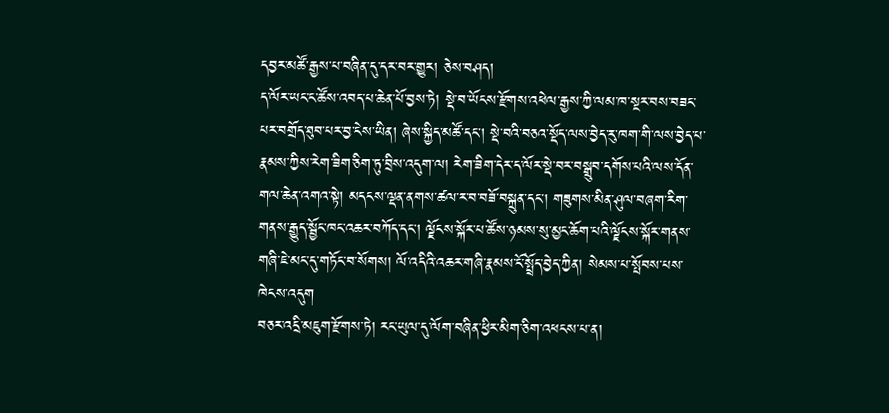དབྱར་མཚོ་རྒྱས་པ་བཞིན་དུ་དར་བར་གྱུར། ཅེས་བཤད།
ད་ལོར་ཡང་ང་ཚོས་འབད་པ་ཆེན་པོ་བྱས་ཏེ། སྡེ་བ་ཡོངས་རྫོགས་འཕེལ་རྒྱས་ཀྱི་ལམ་ཁ་སྔར་བས་བཟང་པར་བགྲོད་ཐུབ་པར་བྱ་ངེས་ཡིན། ཞེས་སྐྱིད་མཚོ་དང་། སྡེ་བའི་བཅའ་སྡོད་ལས་བྱེད་རུ་ཁག་གི་ལས་བྱེད་པ་རྣམས་ཀྱིས་རེག་ཟིག་ཅིག་ཏུ་བྲིས་འདུག་ལ། རེག་ཟིག་དེར་ད་ལོར་སྡེ་བར་བསྒྲུབ་དགོས་པའི་ལས་དོན་གལ་ཆེན་འགའ་སྟེ། མདངས་ལྡན་ནགས་ཚལ་ར་བ་བཟོ་བསྐྲུན་དང་། གཟུགས་མིན་ཤུལ་བཞག་རིག་གནས་རྒྱུད་སྦྱོང་ཁང་འཆར་བཀོད་དང་། ལྗོངས་སྐོར་པ་ཚོས་ཉམས་སུ་མྱང་ཆོག་པའི་ལྗོངས་སྐོར་གནས་གཞི་ཇེ་མང་དུ་གཏོང་བ་སོགས། ལོ་འདིའི་འཆར་གཞི་རྣམས་ངོ་སྤྲོད་བྱེད་ཀྱིན། སེམས་པ་སྤོབས་པས་ཁེངས་འདུག
བཅར་འདྲི་མཇུག་རྫོགས་ཏེ། རང་ཡུལ་དུ་ལོག་བཞིན་ཕྱིར་མིག་ཅིག་འཕངས་པ་ན།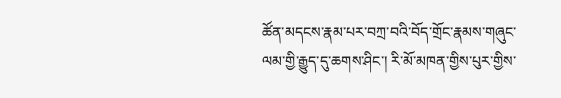ཚོན་མདངས་རྣམ་པར་བཀྲ་བའི་བོད་གྲོང་རྣམས་གཞུང་ལམ་གྱི་རྒྱུད་དུ་ཆགས་ཤིང་། རི་མོ་མཁན་གྱིས་པུར་གྱིས་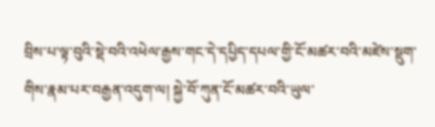བྲིས་པ་ལྟ་བུའི་སྡེ་བའི་འཕེལ་རྒྱས་གང་དེ་དཔྱིད་དཔལ་གྱི་ངོ་མཚར་བའི་མཛེས་སྡུག་གིས་རྣམ་པར་བརྒྱན་འདུག་ལ། སྐྱེ་བོ་ཀུན་ངོ་མཚར་བའི་ཡུལ་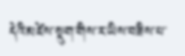དེའི་མཛེས་སྡུག་གིས་ར་ཡིས་བཟིས་པ་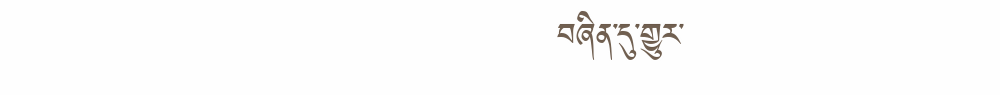བཞིན་དུ་གྱུར་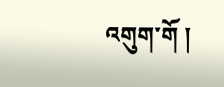འགུག་གོ །